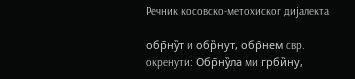Речник косовско-метохиског дијалекта

обр̄ну̏т и обр̏нут, обр̑нем свр. окренути: Обр̄ну̏ла ми грби̏ну,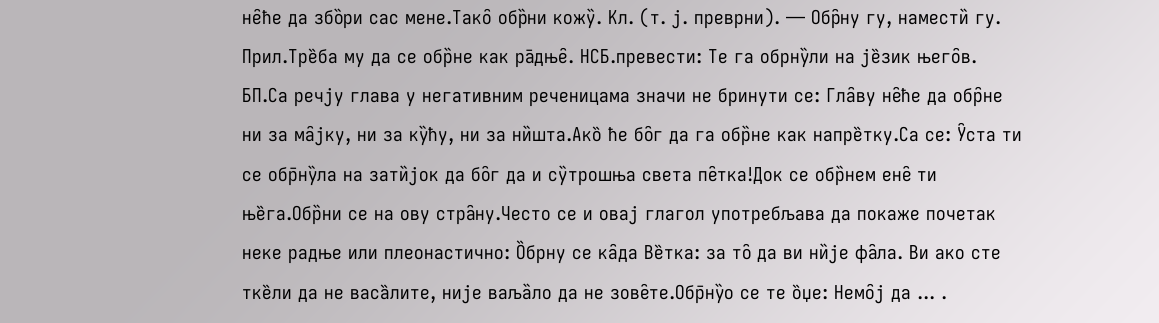не̑ће да збо̏ри сас мене.Тако̑ обр̏ни кожу̏. Кл. (т. ј. преврни). — Обр̑ну гу, намести̏ гy. Прил.Трȅба му да се обр̏не как ра̄дње̑. НСБ.превести: Те гa обрну̏ли на јȅзик њего̑в. БП.Са речју глава у негативним реченицама значи не бринути се: Гла̑ву не̑ће да обр̑не ни за ма̑јку, ни за ку̏ћу, ни за ни̏шта.Акȍ ће бо̑г да га обр̏не как напрȅтку.Са се: У̑ста ти се обр̄ну̏ла на зати̏јок да бо̑г да и су̏трошња света пе̑тка!Док се обр̏нем ене̑ ти њȅга.Обр̏ни се на ову стра̑ну.Често се и овај глагол употребљава да покаже почетак неке радње или плеонастично: Ȍбрну се ка̑да Вȅтка: за то̑ да ви ни̏је фа̑ла. Ви ако сте ткȅли да не васȁлите, није ваља̏ло да не зове̑те.Обр̄ну̏о се те ȍџе: Немо̑ј да ... .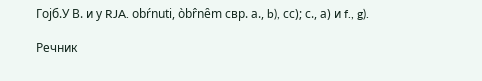Гојб.У В. и у RJA. obŕnuti, òbr̂nȇm свр. а., b), сс); с., а) и f., g).

Речник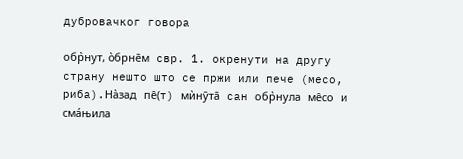дубровачког говора

обр̀нут, о̀брне̄м свр. 1. окренути на другу страну нешто што се пржи или пече (месо, риба).На̀зад пе̑(т) мѝнӯта̄ сан обр̀нула ме̑со и сма́њила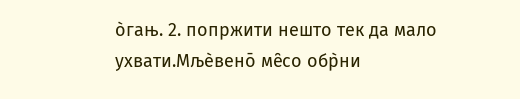о̀гањ. 2. попржити нешто тек да мало ухвати.Мљѐвено̄ ме̑со обр̀ни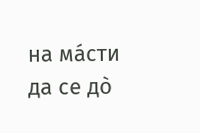на ма́сти да се до̀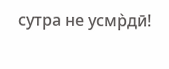сутра не усмр̀дӣ!